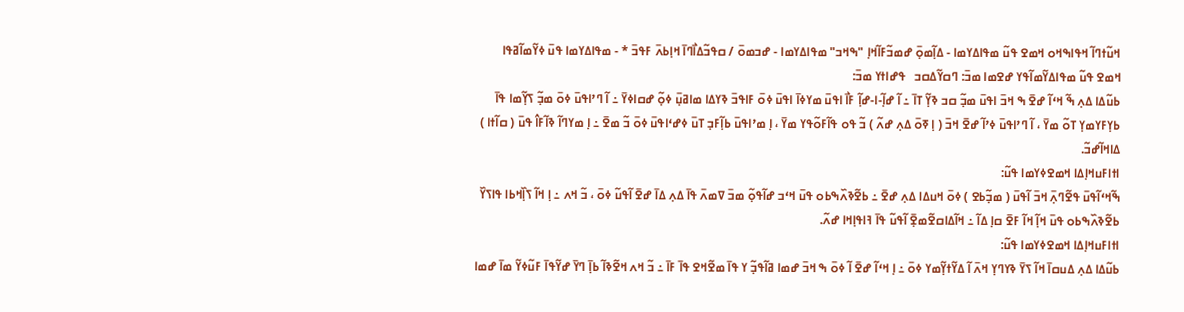ߞߎ߬ߙߣߊ߬ ߞߟߊߒߞߋ ߞߘߐ ߟߎ߬ ߘߟߊߡߌߘߊ - ߡߊ߲߬ߘߋ߲߫ ߝߘߏ߬ߓߊ߬ߞߊ߲ "ߒߞߏ" ߘߟߊߡߌߘߊ - ߝߏߘߋ߫ / ߛߟߏ߬ߡߊ߯ߣߊ߫ ߞߊ߲ߕߍ߫ ߓߟߏ߫ * - ߘߟߊߡߌߘߊ ߟߎ߫ ߦߌ߬ߘߊ߬ߥߟߊ
ߞߘߐ ߟߎ߬ ߘߟߊߡߌ߬ߘߊ߬ߟߌ ߝߐߘߊ ߘߏ߫: ߣߛߌ߬ߡߛߏ   ߟߝߊߙߌ ߘߏ߫:
ߕߎ߬ߡߊ ߡߍ߲ ߒ߬ ߞߵߊ߬ ߝߐ߫ ߒ ߞߏ߫ ߊߟߎ߫ ߘߏ߲߬ ߛߏ ߢߌ߲߬ ߠߊ߫ ߸ ߊ߬ ߝߊ߲߬-ߊ-ߝߊ߲߬ ߓߊ߯ ߊߟߎ߫ ߘߌߦߊ߫ ߊߟߎ߫ ߦߋ߫ ߓߊߟߏ߫ ߢߌߡߊ ߘߊߥߎ߲߫ ߦߋ߲߬ ߝߛߊߦߌ߫ ߸ ߊ߬ ߣߴߊߟߎ߫ ߦߋ߫ ߘߏ߲߬ ߖߌ߲߬ߘߊ ߟߊ߫ ߕߌ߲ߓߌߘߌ߲ ߠߋ߬ ߘߌ߫ ، ߊ߬ ߣߴߊߟߎ߫ ߦߴߊ߬ ߝߐ߫ ߞߏ߫ ( ߊ߲ ߧߋ߫ ߡߍ߲ ߝߍ߬ ) ߏ߬ ߟߋ ߟߊ߬ߓߋ߬ߟߌ ߘߌ߫ ، ߊ߲ ߘߴߊߟߎ߫ ߕߊ߲߬ߓߏ߲ ߠߎ߫ ߦߝߵߊߟߎ߫ ߦߋ߫ ߏ߬ ߘߐ߫ ߸ ߊ߲ ߘߌߣߊ߬ ߢߊ߬ߓߊ߮ ߟߎ߫ ( ߛߊ߬ߙߊ ) ߡߊߞߊ߬ߝߏ߬.
ߊߙߊߓߎߞߊ߲ߡߊ ߞߘߐߦߌߘߊ ߟߎ߬:
ߒ߬ߞߵߊ߬ߟߎ߫ ߟߐ߬ߣߍ߲߫ ߞߏ߫ ߊ߬ߟߎ߫ ( ߘߏ߲߬ߕߐ ) ߦߋ߫ ߞߎߡߊ ߡߍ߲ ߝߐ߫ ߸ ߕߐ߬ߢߍ߰ߒߕߋ ߟߎ߫ ߞߵߏ ߝߊ߬ߟߋ߲߬ ߘߏ߫ ߜߘߍ߫ ߟߊ߫ ߡߍ߲ ߡߊ߫ ߝߐ߫ ߊ߬ߟߎ߬ ߦߋ߫ ، ߏ߬ ߞߍ ߸ ߊ߲ ߞߊ߬ ߖߊ߲߰ߞߕߊ ߟߊߖߌ߰ ߕߐ߬ߢߍ߰ߒߕߋ ߟߎ߫ ߞߊ߲߬ ߞߊ߬ ߓߐ߫ ߛߊ߲ ߡߊ߬ ߸ ߞߊ߬ߡߊߛߐ߬ߘߐ߲߫ ߊ߬ߟߎ߬ ߟߊ߫ ߔߊߟߊ߲ߞߊ ߝߍ߬.
ߊߙߊߓߎߞߊ߲ߡߊ ߞߘߐߦߌߘߊ ߟߎ߬:
ߕߎ߬ߡߊ ߡߍ߲ ߡߎߛߊ߫ ߞߊ߬ ߖߌ߫ ߢߌߣߌ߲ ߞߍ߫ ߊ߬ ߡߌ߬ߙߌ߲߬ߘߌ ߦߋ߫ ߸ ߊ߲ ߞߵߊ߬ ߝߐ߫ ߊ߬ ߦߋ߫ ߒ ߞߏ߫ ߝߘߊ ߥߊ߬ߟߏ߲߬ ߌ ߟߊ߫ ߘߐ߬ߞߐ ߟߊ߫ ߓߊ߫ ߸ ߏ߬ ߞߍ ߞߐ߬ߢߊ߬ ߕߊ߲߫ ߣߌ߫ ߝߌ߬ߟߊ߫ ߓߎ߬ߦߌ߬ ߘߊ߫ ߝߘߊ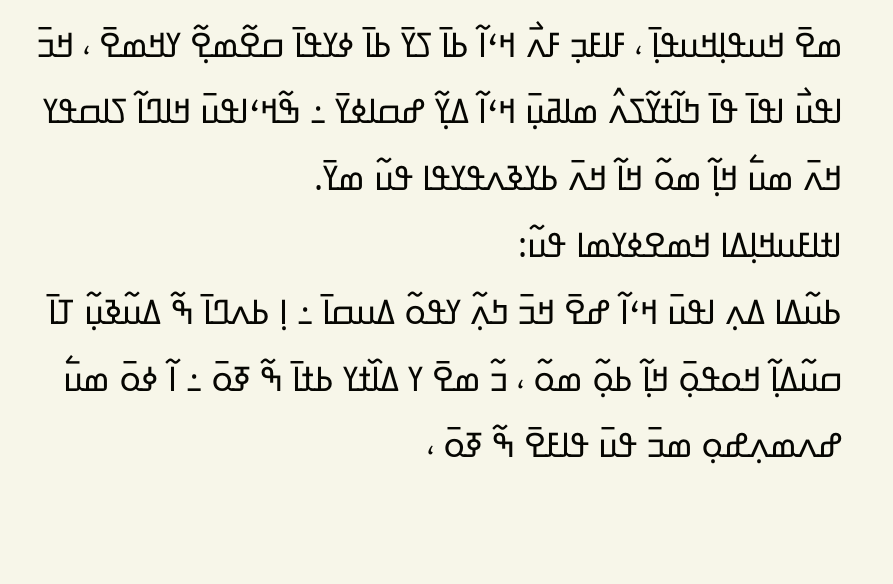ߘߐ߫ ߞߎߟߊ߲ߞߎߟߊ߲߫ ، ߓߊߓߏ߲ ߓߍ߯ ߞߵߊ߬ ߕߊ߫ ߖߌ߫ ߕߊ߫ ߦߌߟߊ߫ ߛߐ߬ߘߐ߲߬ ߌߞߘߐ߫ ، ߞߏ߫ ߊߟߎ߯ ߊߟߊ߫ ߟߊ߫ ߤߊ߬ߙߌ߬ߖߍ߮ ߘߊߥߎ߲߫ ߞߵߊ߬ ߡߌ߲߬ ߝߛߊߦߌ߫ ߸ ߒ߬ߞߵߊߟߎ߫ ߞߊߣߊ߬ ߖߊߛߟߌ ߞߍ߫ ߘߎ߱ ߞߊ߲߬ ߘߋ߬ ߞߊ߬ ߞߍ߫ ߕߌߢߍߟߌߟߊ ߟߎ߬ ߘߌ߫.
ߊߙߊߓߎߞߊ߲ߡߊ ߞߘߐߦߌߘߊ ߟߎ߬:
ߕߎ߬ߡߊ ߡߍ߲ ߊߟߎ߫ ߞߵߊ߬ ߝߐ߫ ߞߏ߫ ߤߍ߲߬ ߌߟߋ߬ ߡߎߛߊ߫ ߸ ߊ߲ ߕߍߣߊ߫ ߒ߬ ߡߎ߬ߢߎ߲߬ ߠߊ߫ ߛߎ߬ߡߊ߲߬ ߞߋߟߋ߲߫ ߞߊ߲߬ ߕߋ߲߬ ߘߋ߬ ، ߏ߬ ߘߐ߫ ߌ ߡߊ߰ߙߌ ߕߙߊ߫ ߒ߬ ߧߋ߫ ߸ ߊ߬ ߦߋ߫ ߘߎ߱ ߝߍߘߍ߲ߝߋ߲ ߘߏ߫ ߟߎ߫ ߟߊߓߐ߫ ߒ߬ ߧߋ߫ ،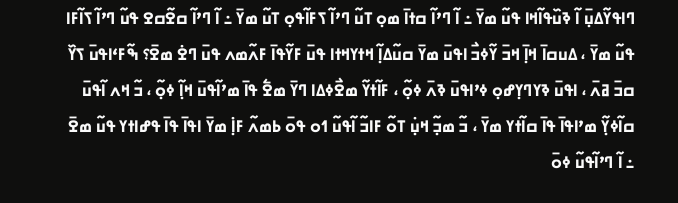ߣߊߟߌ߬ߡߎ߲߫ ߊ߬ ߢߎ߰ߟߊ߬ߞߊ ߟߎ߬ ߘߌ߫ ߸ ߊ߬ ߣߴߊ߬ ߛߙߊ߫ ߘߋ߲ ߠߎ߬ ߣߴߊ߬ ߖߓߊ߬ߟߋ߲ ߠߎ߬ ߘߌ߫ ߸ ߊ߬ ߣߴߊ߬ ߛߐ߬ߛߐ ߟߎ߬ ߣߴߊ߬ ߖߊ߬ߓߊ ߟߎ߬ ߘߌ߫ ، ߡߎߛߊ߫ ߞߊ߲߫ ߞߏ߫ ߌ߬ߦߏ߯ ߊߟߎ߫ ߘߌ߫ ߛߎ߬ߡߊ߲߬ ߞߙߌߞߙߊ ߟߎ߫ ߓߌ߬ߟߊ߫ ߓߍ߬ߘߍ ߟߎ߫ ߣߐ߭ ߘߐ߫؟ ߒ߬ߓߵߊߟߎ߫ ߖߌ߰ ߛߏ߫ ߥߍ߫ ، ߊߟߎ߫ ߢߌߣߌ߲ߝߋ߲ ߦߴߊߟߎ߫ ߢߍ߫ ߦߋ߲߬ ، ߓߊ߬ߙߌ߬ ߘߐ߯ߦߡߊ ߣߌ߫ ߘߐ߱ ߟߊ߫ ߘߴߊ߬ߟߎ߫ ߞߊ߲߬ ߦߋ߲߬ ، ߏ߬ ߞߍ ߊ߬ߟߎ߫ ߛߊ߬ߦߌ߲߬ ߘߴߊߟߊ߫ ߟߊ߫ ߛߊ߬ߙߌ ߘߌ߫ ، ߏ߬ ߘߏ߲߬ ߞߎ߲߭ ߠߋ߬ ߓߊߏ߬ ߊ߬ߟߎ߬ ߗߋ ߟߋ߫ ߕߘߍ߬ ߓߊ߲߭ ߘߌ߫ ߊߟߊ߫ ߟߊ߫ ߟߝߊߙߌ ߟߎ߬ ߘߐ߫ ߸ ߊ߬ ߣߴߊ߬ߟߎ߬ ߦߋ߫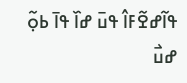ߟߊ߬ߝߐ߬ߓߊ߮ ߟߎ߫ ߝߊ߰ ߟߊ߫ ߕߋ߲߬ ߝߎ߯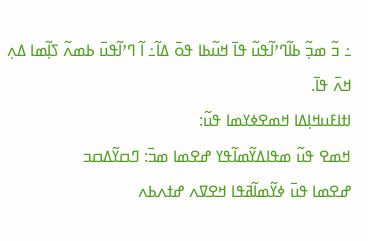߸ ߏ߬ ߘߏ߲߬ ߕߊ߬ߣߴߊ߬ߟߎ߬ ߟߊ߫ ߞߎ߬ߕߊ ߟߋ߫ ߡߊ߬߸ ߊ߬ ߣߴߊ߬ߟߎ߫ ߕߘߍ߬ ߖߊ߲߬ߘߊ ߡߍ߲ ߞߍ߫ ߟߊ߫.
ߊߙߊߓߎߞߊ߲ߡߊ ߞߘߐߦߌߘߊ ߟߎ߬:
ߞߘߐ ߟߎ߬ ߘߟߊߡߌ߬ߘߊ߬ߟߌ ߝߐߘߊ ߘߏ߫: ߣߛߌ߬ߡߛߏ
ߝߐߘߊ ߟߎ߫ ߦߌ߬ߘߊ߬ߥߟߊ ߞߐߜߍ ߝߙߍߕߍ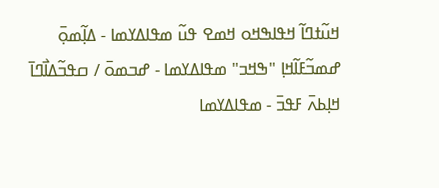ߞߎ߬ߙߣߊ߬ ߞߟߊߒߞߋ ߞߘߐ ߟߎ߬ ߘߟߊߡߌߘߊ - ߡߊ߲߬ߘߋ߲߫ ߝߘߏ߬ߓߊ߬ߞߊ߲ "ߒߞߏ" ߘߟߊߡߌߘߊ - ߝߏߘߋ߫ / ߛߟߏ߬ߡߊ߯ߣߊ߫ ߞߊ߲ߕߍ߫ ߓߟߏ߫ - ߘߟߊߡߌߘߊ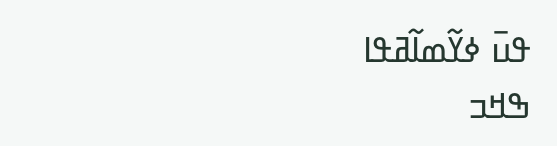ߟߎ߫ ߦߌ߬ߘߊ߬ߥߟߊ
ߒߞߏ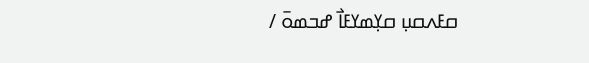ߛߓߍߛߎ߲ ߛߌ߲ߘߌߓߊ߯ ߝߏߘߋ߫ /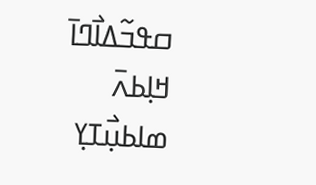ߛߟߏ߬ߡߊ߯ߣߊ߫ ߞߊ߲ߕߍ߫
ߘߊߕߎ߲߯ߠߌ߲